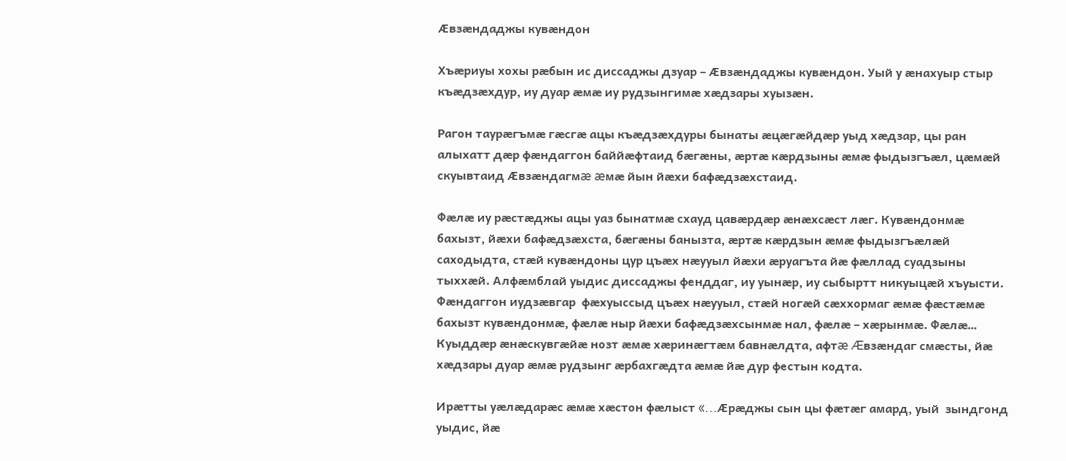Æвзæндаджы кувæндон

Хъæриуы хохы рæбын ис диссаджы дзуар – Æвзæндаджы кувæндон. Уый у æнахуыр стыр къæдзæхдур, иу дуар æмæ иу рудзынгимæ хæдзары хуызæн.

Рагон таурæгъмæ гæсгæ ацы къæдзæхдуры бынаты æцæгæйдæр уыд хæдзар, цы ран алыхатт дæр фæндаггон баййæфтаид бæгæны, æртæ кæрдзыны æмæ фыдызгъæл, цæмæй скуывтаид Æвзæндагмæ æмæ йын йæхи бафæдзæхстаид.

Фæлæ иу рæстæджы ацы уаз бынатмæ схауд цавæрдæр æнæхсæст лæг. Кувæндонмæ бахызт, йæхи бафæдзæхста, бæгæны банызта, æртæ кæрдзын æмæ фыдызгъæлæй саходыдта, стæй кувæндоны цур цъæх нæууыл йæхи æруагъта йæ фæллад суадзыны тыххæй. Алфæмблай уыдис диссаджы фенддаг, иу уынæр, иу сыбыртт никуыцæй хъуысти. Фæндаггон иудзæвгар  фæхуыссыд цъæх нæууыл, стæй ногæй сæххормаг æмæ фæстæмæ бахызт кувæндонмæ, фæлæ ныр йæхи бафæдзæхсынмæ нал, фæлæ – хæрынмæ. Фæлæ… Куыддæр æнæскувгæйæ нозт æмæ хæринæгтæм бавнæлдта, афтæ Æвзæндаг смæсты, йæ хæдзары дуар æмæ рудзынг æрбахгæдта æмæ йæ дур фестын кодта.

Ирæтты уæлæдарæс æмæ хæстон фæлыст «…Æрæджы сын цы фæтæг амард, уый  зындгонд уыдис, йæ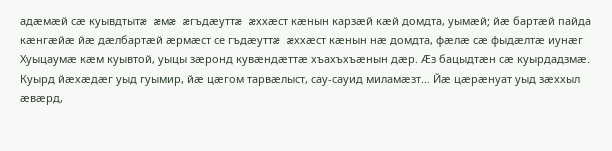адæмæй сæ куывдтытæ æмæ æгъдæуттæ æххæст кæнын карзæй кæй домдта, уымæй; йæ бартæй пайда кæнгæйæ йæ дæлбартæй æрмæст се гъдæуттæ æххæст кæнын нæ домдта, фæлæ сæ фыдæлтæ иунæг Хуыцаумæ кæм куывтой, уыцы зæронд кувæндæттæ хъахъхъæнын дæр. Æз бацыдтæн сæ куырдадзмæ. Куырд йæхæдæг уыд гуымир, йæ цæгом тарвæлыст, сау-сауид миламæзт… Йæ цæрæнуат уыд зæххыл æвæрд,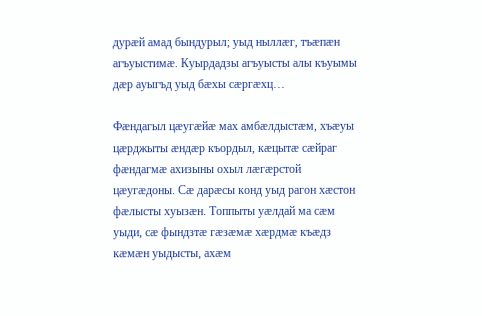дурæй амад бындурыл; уыд ныллæг, тъæпæн агъуыстимæ. Куырдадзы агъуысты алы къуымы дæр ауыгъд уыд бæхы сæргæхц…

Фæндагыл цæугæйæ мах амбæлдыстæм, хъæуы цæрджыты æндæр къордыл, кæцытæ сæйраг фæндагмæ ахизыны охыл лæгæрстой цæугæдоны. Сæ дарæсы конд уыд рагон хæстон фæлысты хуызæн. Топпыты уæлдай ма сæм уыди, сæ фындзтæ гæзæмæ хæрдмæ къæдз кæмæн уыдысты, ахæм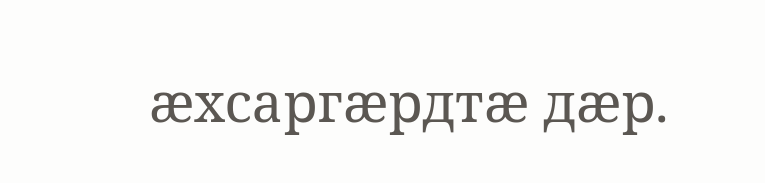æхсаргæрдтæ дæр.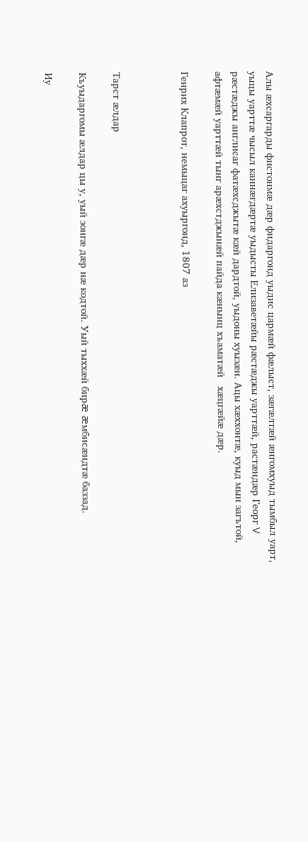Алы æхсаргарды фистонмæ дæр фидаргонд уыдис цармæй фæлыст, зæгæлтæй æнгомхуыд тымбыл уарт, уыцы уарттæ чысыл каннæгдæртæ уыдысты Елизаветæйы рæстæджы уарттæй, растæндæр Георг V рæстæджы англисаг фатæхсджытæ кæй дардтой, уыдоны хуызæн. Ацы хæххонтæ, куыд мын загътой, афтæмæй уарттæй тынг арæхстджынæй пайда кæнынц хъаматæй   хæцгæйæ дæр.

Генрих Клапрот, немыцаг ахуыргонд, 1807 аз



Тарст æлдар

Къуыдаргомы æлдар цы у, уый зонгæ дæр нæ кодтой. Уый тыххæй бирæ æмбисæндтæ баззад.

Иу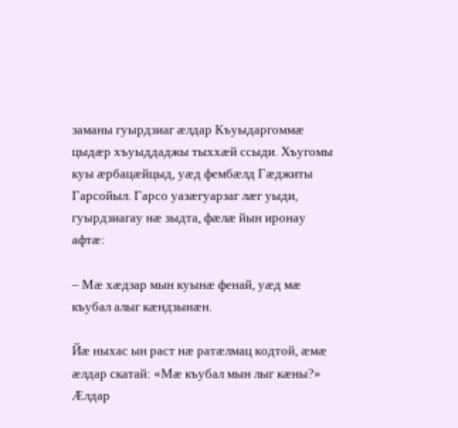заманы гуырдзиаг æлдар Къуыдаргоммæ цыдæр хъуыддаджы тыххæй ссыди. Хъугомы куы æрбацæйцыд, уæд фембæлд Гæджиты Гарсойыл. Гарсо уазæгуарзаг лæг уыди, гуырдзиагау нæ зыдта, фæлæ йын иронау афтæ:

– Мæ хæдзар мын куынæ фенай, уæд мæ къубал алыг кæндзынæн.

Йæ ныхас ын раст нæ ратæлмац кодтой, æмæ æлдар скатай: «Мæ къубал мын лыг кæны?» Æлдар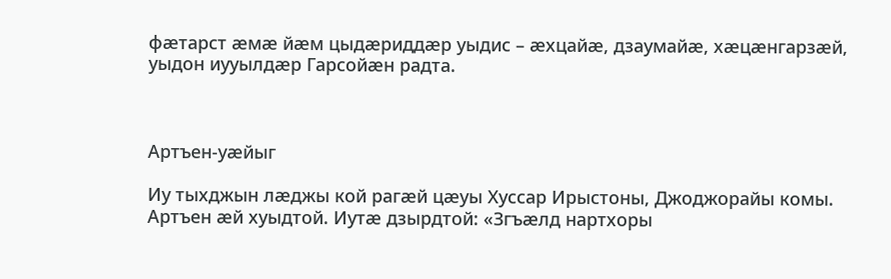фæтарст æмæ йæм цыдæриддæр уыдис – æхцайæ, дзаумайæ, хæцæнгарзæй, уыдон иууылдæр Гарсойæн радта.



Артъен-уæйыг

Иу тыхджын лæджы кой рагæй цæуы Хуссар Ирыстоны, Джоджорайы комы. Артъен æй хуыдтой. Иутæ дзырдтой: «Згъæлд нартхоры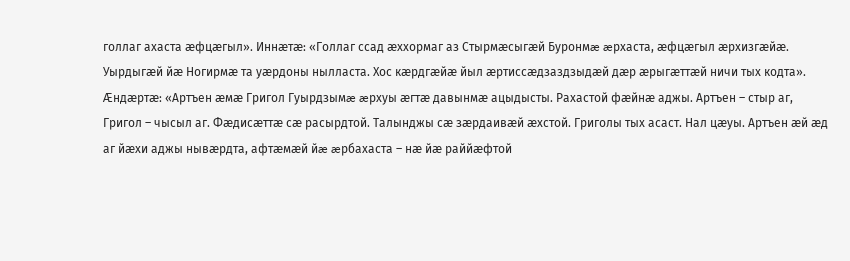голлаг ахаста æфцæгыл». Иннæтæ: «Голлаг ссад æххормаг аз Стырмæсыгæй Буронмæ æрхаста, æфцæгыл æрхизгæйæ. Уырдыгæй йæ Ногирмæ та уæрдоны нылласта. Хос кæрдгæйæ йыл æртиссæдзаздзыдæй дæр æрыгæттæй ничи тых кодта». Æндæртæ: «Артъен æмæ Григол Гуырдзымæ æрхуы æгтæ давынмæ ацыдысты. Рахастой фæйнæ аджы. Артъен – стыр аг, Григол – чысыл аг. Фæдисæттæ сæ расырдтой. Талынджы сæ зæрдаивæй æхстой. Григолы тых асаст. Нал цæуы. Артъен æй æд аг йæхи аджы нывæрдта, афтæмæй йæ æрбахаста – нæ йæ раййæфтой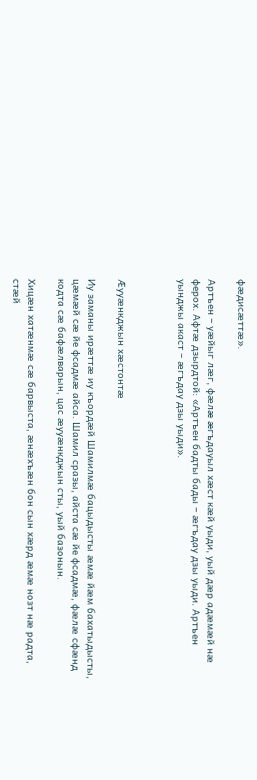фæдисæттæ».

Артъен – уæйыг лæг, фæлæ æгъдауыл хæст кæй уыди, уый дæр адæмæй нæ ферох. Афтæ дзырдтой: «Артъен бадты бады – æгъдау дзы уыди. Артъен уынджы акаст – æгъдау дзы уыди».



Æууæнкджын хæстонтæ

Иу заманы ирæттæ иу къордæй Шамилмæ бацыдысты æмæ йæм бахатыдысты, цæмæй сæ йе фсадмæ айса. Шамил сразы, айста сæ йе фсадмæ, фæлæ сфæнд кодта сæ бафæлварын, цас æууæнкджын сты, уый базонын.

Хицæн хатæнмæ сæ барвыста, æнæхъæн бон сын хæрд æмæ нозт нæ радта, стæй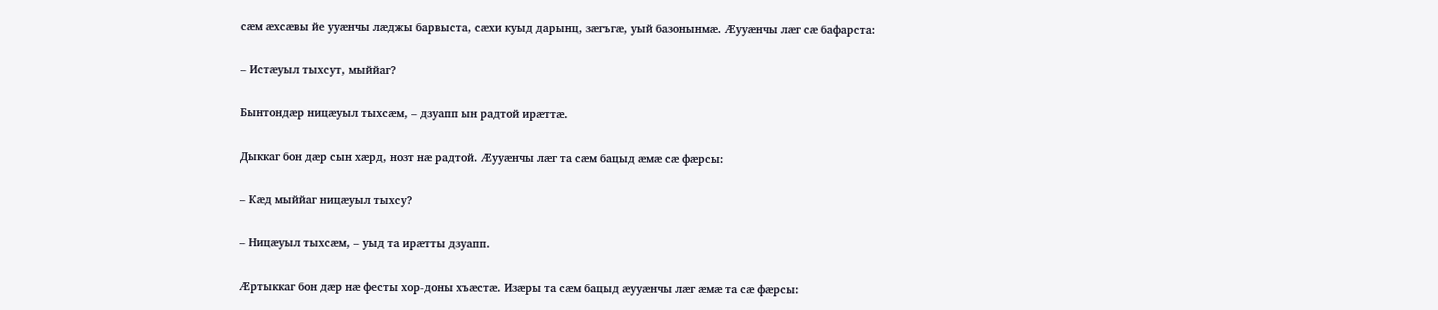сæм æхсæвы йе ууæнчы лæджы барвыста, сæхи куыд дарынц, зæгъгæ, уый базонынмæ. Æууæнчы лæг сæ бафарста:

– Истæуыл тыхсут, мыййаг?

Бынтондæр ницæуыл тыхсæм, – дзуапп ын радтой ирæттæ.

Дыккаг бон дæр сын хæрд, нозт нæ радтой. Æууæнчы лæг та сæм бацыд æмæ сæ фæрсы:

– Кæд мыййаг ницæуыл тыхсу?

– Ницæуыл тыхсæм, – уыд та ирæтты дзуапп.

Æртыккаг бон дæр нæ фесты хор-доны хъæстæ. Изæры та сæм бацыд æууæнчы лæг æмæ та сæ фæрсы: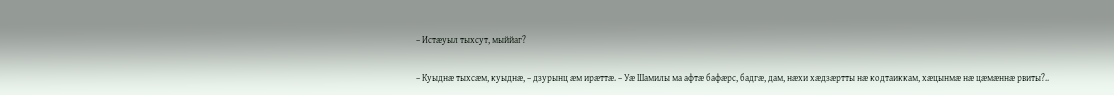– Истæуыл тыхсут, мыййаг?

– Куыднæ тыхсæм, куыднæ, – дзурынц æм ирæттæ. – Уæ Шамилы ма афтæ бафæрс, бадгæ, дам, нæхи хæдзæртты нæ кодтаиккам, хæцынмæ нæ цæмæннæ рвиты?..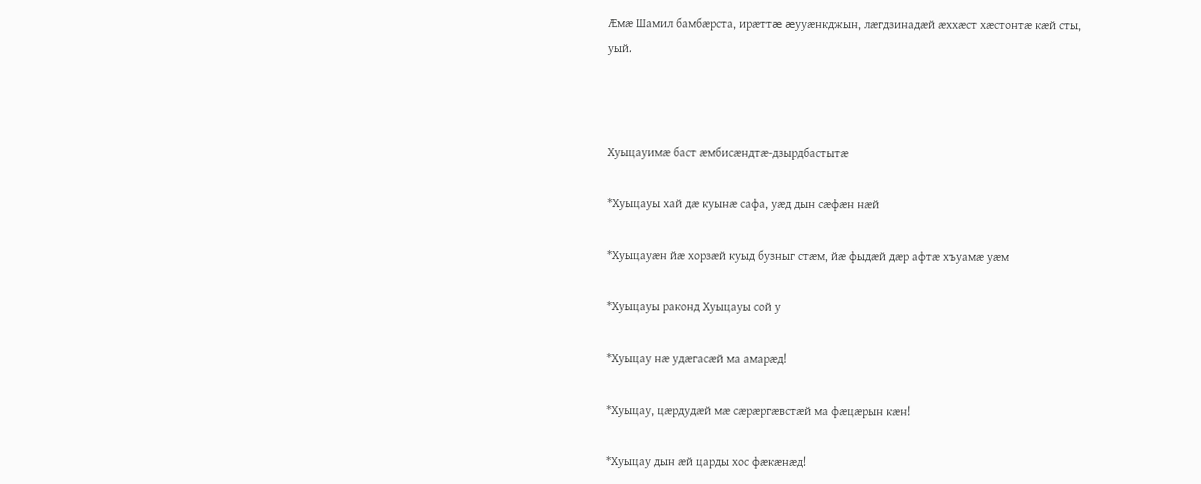Æмæ Шамил бамбæрста, ирæттæ æууæнкджын, лæгдзинадæй æххæст хæстонтæ кæй сты, уый.



Хуыцауимæ баст æмбисæндтæ-дзырдбастытæ

*Хуыцауы хай дæ куынæ сафа, уæд дын сæфæн нæй

*Хуыцауæн йæ хорзæй куыд бузныг стæм, йæ фыдæй дæр афтæ хъуамæ уæм

*Хуыцауы раконд Хуыцауы сой у

*Хуыцау нæ удæгасæй ма амарæд!

*Хуыцау, цæрдудæй мæ сæрæргæвстæй ма фæцæрын кæн!

*Хуыцау дын æй царды хос фæкæнæд!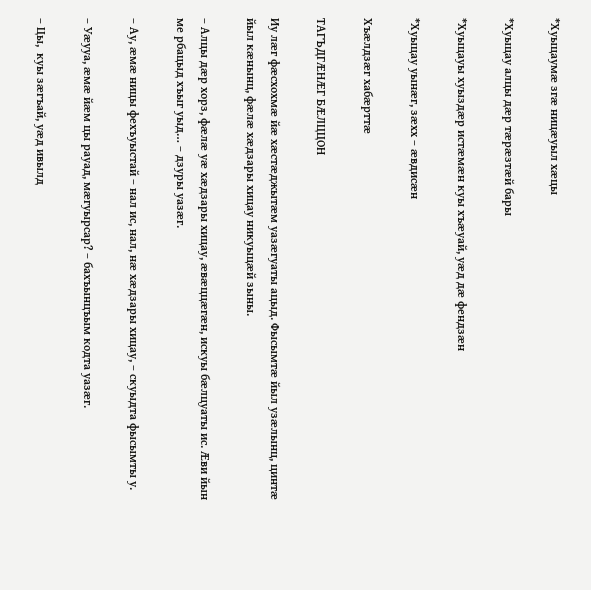*Хуыцаумæ згæ ницæуыл хæцы

*Хуыцау алцы дæр тæрæзтæй бары

*Хуыцауы хуыздæр истæмæн куы хъæуай, уæд дæ фендзæн

*Хуыцау уынæг, зæхх – æвдисæн

Хъæлдзæг хабæрттæ

ТАГЪДГÆНÆГ БÆЛЦЦОН

Иу лæг фæсхохмæ йæ хæстæджытæм уазæгуаты ацыд. Фысымтæ йыл узæлынц, цинтæ йыл кæнынц, фæлæ хæдзары хицау никуыцæй зыны.

– Алцы дæр хорз, фæлæ уæ хæдзары хицау, æвæццæгæн, искуы бæлцуаты ис. Æви йын ме рбацыд хъыг уыд… – дзуры уазæг.

– Ау, æмæ ницы фехъуыстай – нал ис, нал, нæ хæдзары хицау, – скуыдта фысымты у.

– Уæууа, æмæ йæм цы рауад, мæгуырсар? – бахъынцъым кодта уазæг.

– Цы,  куы зæгъай, уæд ивылд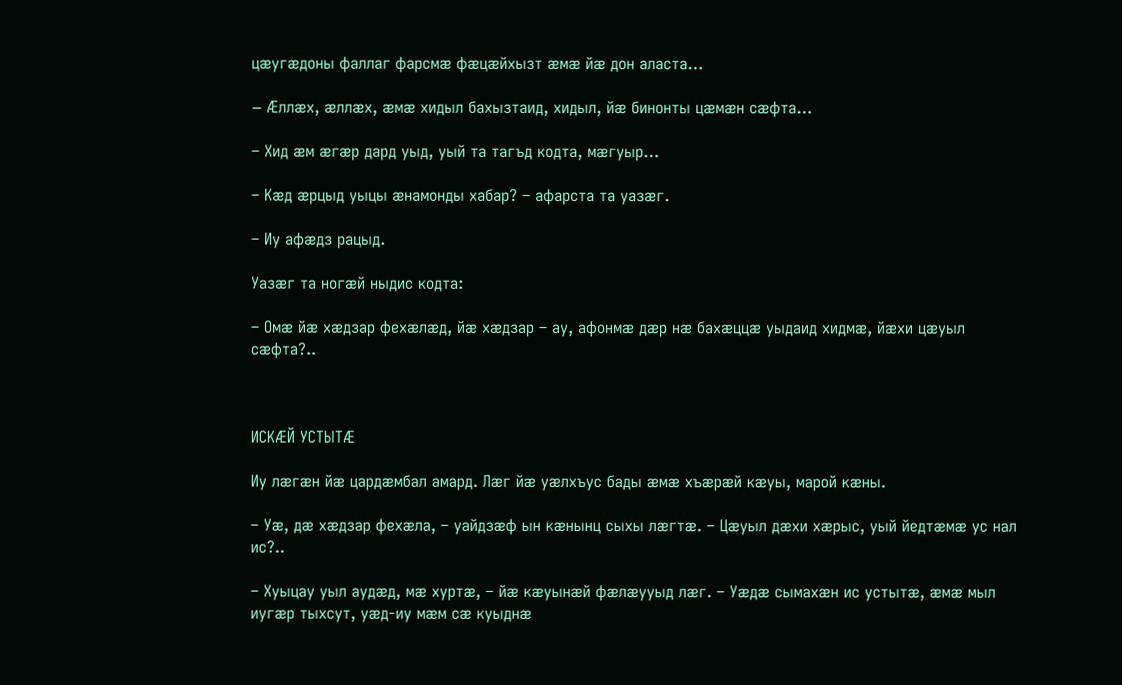цæугæдоны фаллаг фарсмæ фæцæйхызт æмæ йæ дон аласта…

– Æллæх, æллæх, æмæ хидыл бахызтаид, хидыл, йæ бинонты цæмæн сæфта…

– Хид æм æгæр дард уыд, уый та тагъд кодта, мæгуыр…

– Кæд æрцыд уыцы æнамонды хабар? – афарста та уазæг.

– Иу афæдз рацыд.

Уазæг та ногæй ныдис кодта:

– Омæ йæ хæдзар фехæлæд, йæ хæдзар – ау, афонмæ дæр нæ бахæццæ уыдаид хидмæ, йæхи цæуыл сæфта?..



ИСКÆЙ УСТЫТÆ

Иу лæгæн йæ цардæмбал амард. Лæг йæ уæлхъус бады æмæ хъæрæй кæуы, марой кæны.

– Уæ, дæ хæдзар фехæла, – уайдзæф ын кæнынц сыхы лæгтæ. – Цæуыл дæхи хæрыс, уый йедтæмæ ус нал ис?..

– Хуыцау уыл аудæд, мæ хуртæ, – йæ кæуынæй фæлæууыд лæг. – Уæдæ сымахæн ис устытæ, æмæ мыл иугæр тыхсут, уæд-иу мæм сæ куыднæ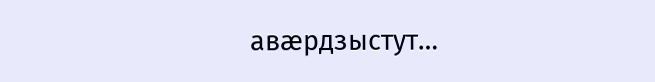авæрдзыстут…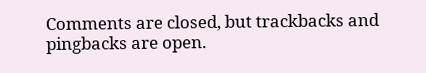Comments are closed, but trackbacks and pingbacks are open.